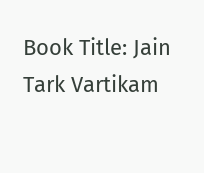Book Title: Jain Tark Vartikam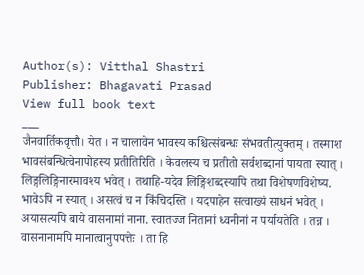Author(s): Vitthal Shastri
Publisher: Bhagavati Prasad
View full book text
___
जैनवार्तिकवृत्तौ। येत । न चालावेन भावस्य कश्चित्संबन्धः संभवतीत्युक्तम् । तस्माश भावसंबन्धित्वेनापोहस्य प्रतीतिरिति । केवलस्य च प्रतीतो सर्वशब्दानां पायता स्यात् । लिङ्गलिङ्गिनारमावश्य भवेत् । तथाहि-यदेव लिङ्गिशब्दस्यापि तथा विशेषणविशेष्य. भावेऽपि न स्यात् । असत्वं च न किंचिदस्ति । यदपाहेन सत्वाख्यं साधनं भवेत् । अयासत्यपि बाये वासनामां नाना. स्वातज्ज नितानां ध्वनीनां न पर्यायतेति । तन्न । वासनानामपि मानात्वानुपपत्तेः । ता हि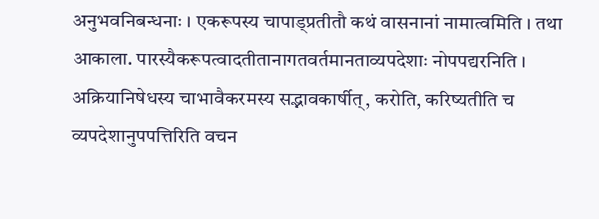अनुभवनिबन्धनाः । एकरूपस्य चापाड्प्रतीतौ कथं वासनानां नामात्वमिति । तथा आकाला. पारस्यैकरूपत्वादतीतानागतवर्तमानताव्यपदेशाः नोपपद्यरनिति । अक्रियानिषेधस्य चाभावैकरमस्य सद्भावकार्षीत्, करोति, करिष्यतीति च व्यपदेशानुपपत्तिरिति वचन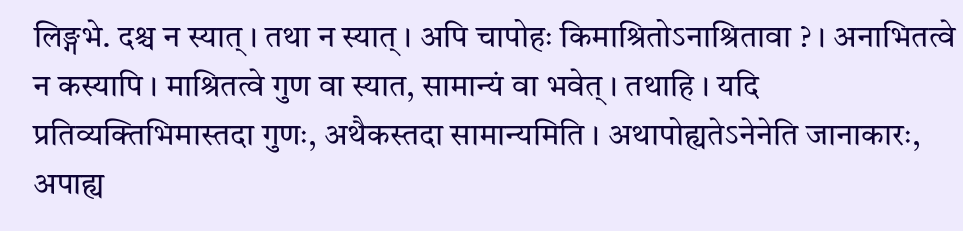लिङ्गभे. दश्च न स्यात् । तथा न स्यात् । अपि चापोहः किमाश्रितोऽनाश्रितावा ? । अनाभितत्वे न कस्यापि । माश्रितत्वे गुण वा स्यात, सामान्यं वा भवेत् । तथाहि । यदि प्रतिव्यक्तिभिमास्तदा गुणः, अथैकस्तदा सामान्यमिति । अथापोह्यतेऽनेनेति जानाकारः, अपाह्य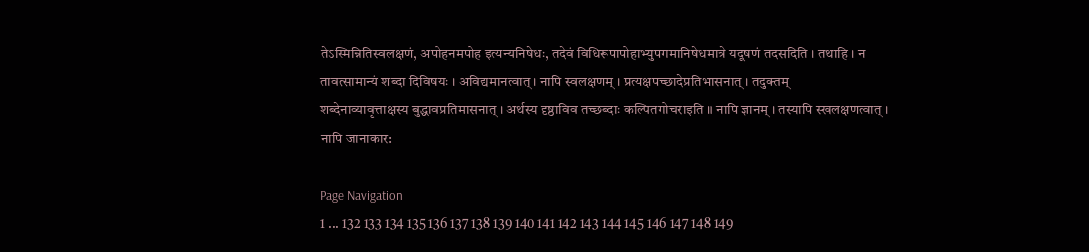तेऽस्मिन्नितिस्वलक्षणं, अपोहनमपोह इत्यन्यनिषेधः, तदेवं विधिरूपापोहाभ्युपगमानिषेधमात्रे यदूषणं तदसदिति । तथाहि । न तावत्सामान्यं शब्दा दिविषयः । अविद्यमानत्वात् । नापि स्वलक्षणम् । प्रत्यक्षपच्छादेप्रतिभासनात् । तदुक्तम्
शब्देनाव्यावृत्ताक्षस्य बुद्धावप्रतिमासनात् । अर्थस्य दृष्ठाविव तच्छब्दाः कल्पितगोचराइति ॥ नापि ज्ञानम् । तस्यापि स्खलक्षणत्वात् । नापि जानाकार:

Page Navigation
1 ... 132 133 134 135 136 137 138 139 140 141 142 143 144 145 146 147 148 149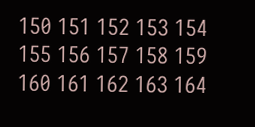150 151 152 153 154 155 156 157 158 159 160 161 162 163 164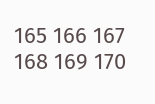165 166 167 168 169 170